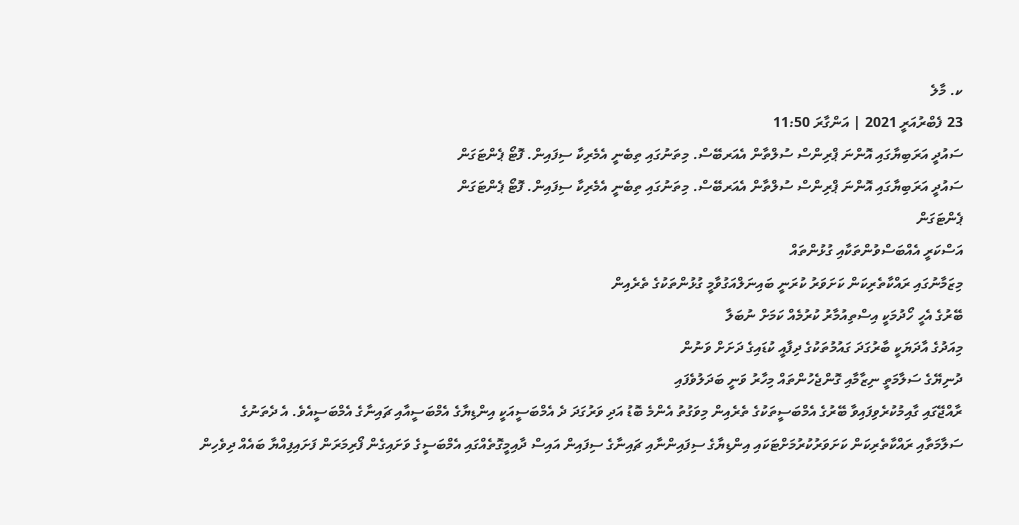ކ. މާލެ
23 ފެބްރުއަރީ 2021 | އަންގާރަ 11:50
ސައުދީ އަރަބިޔާގައި އޮންނަ ޕްރިންސް ސުލްތާން އެއަރބޭސް. މިތަނުގައި ތިބެނީ އެމެރިކާ ސިފައިން. ފޮޓޯ ޕެންޓަގަން
ސައުދީ އަރަބިޔާގައި އޮންނަ ޕްރިންސް ސުލްތާން އެއަރބޭސް. މިތަނުގައި ތިބެނީ އެމެރިކާ ސިފައިން. ފޮޓޯ ޕެންޓަގަން
ޕެންޓަގަން
އަސްކަރީ އެއްބަސްވުންތަކާއި ގުޅުންތައް
މިޒަމާނުގައި ރައްކާތެރިކަން ކަށަވަރު ކުރަނީ ބައިނަލްއަގުވާމީ ގުޅުންތަކުގެ ތެރެއިން
ބޭރުގެ އެހީ ހޯދުމަކީ އިސްތިއުމާރު ކުރުމެއް ކަމަށް ނުބަލާ
މިއަދުގެ އާދަޔަކީ ބާރުގަދަ ގައުމުތަކުގެ ދިފާއީ ކުޑައިގެ ދަށަށް ވަނުން
ދުނިޔޭގެ ސަލާމަތީ ނިޒާމާއި ގޮންޖެހުންތައް މިހާރު ވަނީ ބަދަލުވެފައި
ރާއްޖޭގައި ގާއިމުކުރެވިފައިވާ ބޭރުގެ އެމްބަސީތަކުގެ ތެރެއިން މިވަގުތު އެންމެ ބޮޑު އަދި ވަރުގަދަ ދެ އެމްބަސީއަކީ އިންޑިޔާގެ އެމްބަސީއާއި ޗައިނާގެ އެމްބަސީއެވެ. އެ ދެތަނުގެ ސަލާމަތާއި ރައްކާތެރިކަން ކަށަވަރުކުރުމަށްޓަކައި އިންޑިޔާގެ ސިފައިންނާއި ޗައިނާގެ ސިފައިން އައިސް ދާއިމީގޮތެއްގައި އެމްބަސީގެ ވަށައިގެން ފޯރިމަރަން ފަށައިފިއްޔާ ބައެއް ދިވެހިން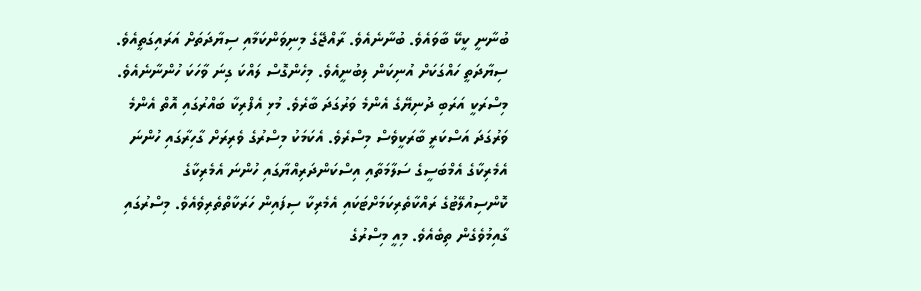ބުނާނީ ކީކޭ ބާވައެވެ. ބުނާނެއެވެ. ރާއްޖޭގެ މިނިވަންކަމާއި ސިޔާދަތަށް އަރައިގަތީއެވެ. ސިޔާދަތީ ހައްގަކަށް އުނިކަން ލިބުނީއެވެ. މިހެންގޮސް ލައްކަ ގިނަ ވާހަކަ ހުންނާނެއެވެ.
މިސްރަކީ އަރަބި ދުނިޔޭގެ އެންމެ ވަރުގަދަ ބާރެވެ. މުޅި އެފްރިކާ ބައްރުގައި އޮތް އެންމެ ވަރުގަދަ އަސްކަރީ ބާރަކީވެސް މިސްރެވެ. އެކަމަކު މިސްރުގެ ވެރިރަށް ގާހިރާގައި ހުންނަ އެމެރިކާގެ އެމްބަސީގެ ސަލާމަތާއި އިސްކަންދަރިއްޔާގައި ހުންނަ އެމެރިކާގެ ކޮންސިއުލޭޓުގެ ރައްކާތެރިކަމަށްޓަކައި އެމެރިކާ ސިފައިން ހަރަކާތްތެރިވެއެވެ. މިސްރުގައި ގާއިމުވެގެން ތިބެއެވެ. މިއީ މިސްރުގެ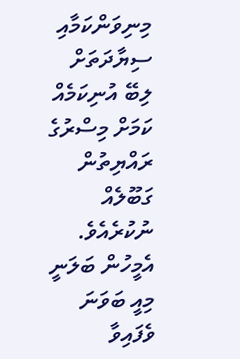މިނިވަންކަމާއި ސިޔާދަތަށް ލިބޭ އުނިކަމެއް ކަމަށް މިސްރުގެ ރައްޔިތުން ގަބޫލެއް ނުކުރެއެވެ. އެމީހުން ބަލަނީ މިއީ ބަވަނަ ވެފައިވާ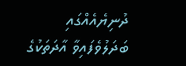ދުނިޔެއެއްގައި ބަދަލުވެފައިވާ އާދަތަކުގެ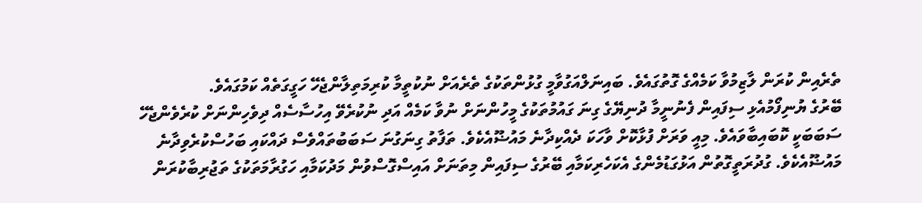ތެރެއިން ކުރަން ލާޒިމުވާ ކަމެއްގެ ގޮތުގައެވެ. ބައިނަލްއަގުވާމީ ގުޅުންތަކުގެ ތެރެއަށް ނުކުތީމާ ކުރިމަތިލާންޖެހޭ ހަގީގަތެއް ކަމުގައެވެ.
ބޭރުގެ ޔުނިފޯމުއެޅި ސިފައިން ފެނުނީމާ ދުނިޔޭގެ ގިނަ ގައުމުތަކުގެ މީހުންނަށް ނުވާ ކަމެއް އަދި ނުކުރެވޭ އިހުސާސެއް ދިވެހިންނަށް ކުރެވެންޖެހޭ ސަބަބަކީ ކޮބައިބާވައެވެ. މިއީ ވަރަށް ފުޅާކޮށް ވާހަކަ ދެއްކިދާނެ މައުޟޫއެކެވެ. ތަފާތު ގިނަގުނަ ސަބަބުތައްވެސް ދައްކައި ބަހުސްކުރެވިދާނެ މައުޟޫއެކެވެ. ގުދުރަތީގޮތުން އަޅުގަޑުމެންގެ އެކަހެރިކަމާއި ބޭރުގެ ސިފައިން މިތަނަށް އައިސްގޮސްވުން މަދުކަމާއި ހަގުރާމަތަކުގެ ތަޖުރިބާކުރަން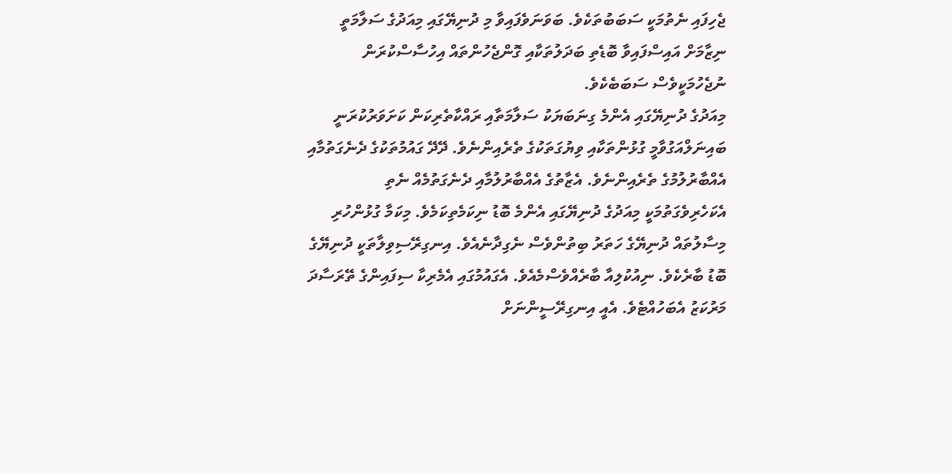ޖެހިފައި ނެތުމަކީ ސަބަބުތަކެވެ. ބަވަނަވެފައިވާ މި ދުނިޔޭގައި މިއަދުގެ ސަލާމަތީ ނިޒާމަށް އައިސްފައިވާ ބޮޑެތި ބަދަލުތަކާއި ގޮންޖެހުންތައް އިހުސާސްކުރަން ނުޖެހުމަކީވެސް ސަބަބެކެވެ.
މިއަދުގެ ދުނިޔޭގައި އެންމެ ގިނަބަޔަކު ސަލާމަތާއި ރައްކާތެރިކަން ކަށަވަރުކުރަނީ ބައިނަލްއަގުވާމީ ގުޅުންތަކާއި ވިޔުގަތަކުގެ ތެރެއިންނެވެ. ދޭދޭ ގައުމުތަކުގެ ދެނެގަތުމާއި އެއްބާރުލުމުގެ ތެރެއިންނެވެ. އެޒާތުގެ އެއްބާރުލުމާއި ދެނެގަތުމެއް ނެތި އެކަހެރިވެގަތުމަކީ މިއަދުގެ ދުނިޔޭގައި އެންމެ ބޮޑު ނިކަމެތިކަމެވެ. މިކަމާ ގުޅުންހުރި މިސާލުތައް ދުނިޔޭގެ ހަތަރު ބިތުންވެސް ނެގިދާނެއެވެ. އިނގިރޭސިވިލާތަކީ ދުނިޔޭގެ ބޮޑު ބާރެކެވެ. ނިއުކުލިއާ ބާރެއްވެސްމެއެވެ. އެގައުމުގައި އެމެރިކާ ސިފައިންގެ ތޭރަސާދަ މަރުކަޒު އެބަހުއްޓެވެ. އެއީ އިނގިރޭސީންނަށް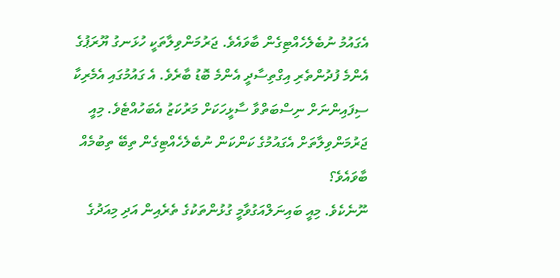އެގައުމު ނުބެލެހެއްޓިގެން ބާވައެވެ. ޖަރުމަންވިލާތަކީ ހުޅަނގު ޔޫރަޕުގެ އެންމެ ފުދުންތެރި އިގްތިސާދީ އެންމެ ބޮޑު ބާރެވެ. އެ ގައުމުގައި އެމެރިކާ ސިފައިންނަށް ނިސްބަތްވާ ސާޅީހަކަށް މަރުކަޒު އެބަހުއްޓެވެ. މިއީ ޖަރުމަންވިލާތަށް އެގައުމުގެ ކަންކަން ނުބެލެހެއްޓިގެން ތިބޭ ތިބުމެއް ބާވައެވެ؟
ނޫނެކެވެ. މިއީ ބައިނަލްއަގުވާމީ ގުޅުންތަކުގެ ތެރެއިން އަދި މިއަދުގެ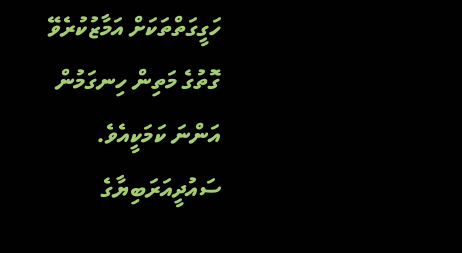ހަގީގަތްތަކަށް އަމާޒުކުރެވޭ ގޮތުގެ މަތިން ހިނގަމުން އަންނަ ކަމަކީއެވެ. ސައުދީއަރަބިޔާގެ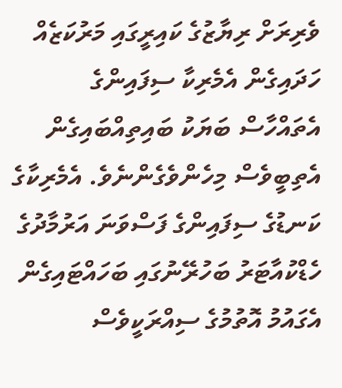ވެރިރަށް ރިޔާޒުގެ ކައިރީގައި މަރުކަޒެއް ހަދައިގެން އެމެރިކާ ސިފައިންގެ އެތައްހާސް ބަޔަކު ބައިތިއްބައިގެން އެތިބީވެސް މިހެންވެގެންނެވެ. އެމެރިކާގެ ކަނޑުގެ ސިފައިންގެ ފަސްވަނަ އަރުމާދުގެ ހެޑްކުއާޓަރު ބަހުރޭނުގައި ބަހައްޓައިގެން އެގައުމު އޮތުމުގެ ސިއްރަކީވެސް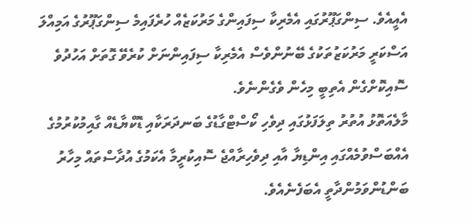އެއީއެވެ. ސިންގަޕޫރުގައި އެމެރިކާ ސިފައިންގެ މަރުކަޒެއް ހުރެފައިމެ ސިންގަޕޫރުގެ އަމިއްލަ އަސްކަރީ މަރުކަޒުތަކުގެ ބޭނުންވެސް އެމެރިކާ ސިފައިންނަށް ކުރެވޭ ގޮތަށް އަހުދުވެ ސޮއިކޮށްގެން އެތިބީ މިހެން ވެގެންނެވެ.
މާލެއަތޮޅު އުތުރު ތިލަފަޅުގައި ދިވެހި ކޯސްޓްގާޑުގެ ބަނދަރަކާއި ޑޮކްޔާޑެއް ގާއިމުކުރުމުގެ އެއްބަސްވުމެއްގައި އިންޑިޔާ އާއި ދިވެހިރާއްޖެ ސޮއިކުރީމާ އެކަމުގެ އުދާސްތައް މިހާރު ބަންޑުންވަމުންދާތީ އެބަފެނެއެވެ.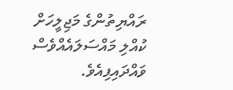ރައްޔިތުންގެ މަޖިލީހަށް ކުއްލި މައްސަލައެއްވެސް ވައްދައިފިއެވެ.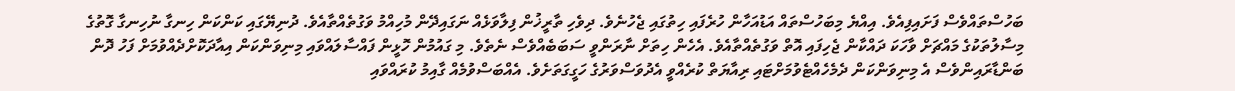ބަހުސްތައްވެސް ފަށައިފިއެވެ. އިއްޔެ މިބަހުސްތައް އަޑުއަހާން ހުރެފައި ހިތުގައި ޖެހުނެވެ. ދިވެހި ތާރީޚުން ފިލާވަޅެއް ނަގައިދޭން މުހިއްމު ވަގުތެއްތާއެވެ. ދުނިޔޭގައި ކަންކަން ހިނގާ ނުހިނގާ ގޮތުގެ މިސާލުތަކުގެ މައްޗަށް ވާހަކަ ދައްކާން ޖެހިފައި އޮތް ވަގުތެއްތާއެވެ. އެހެން ހިތަށް ނާރަންވީ ސަބަބެއްވެސް ނެތެވެ. މި ގައުމުން ހޮޅީން ފައްސާލައްވައި މިނިވަންކަން އިއާދަކޮށްދެއްވުމަށް ފަހު ދޮން ބަންޑާރައިންވެސް އެ މިނިވަންކަން ދެމެހެއްޓެވުމަށްޓައި ރިއާޔަތް ކުރެއްވީ އެދުވަސްވަރުގެ ހަގީގަތަށެވެ. އެއްބަސްވުމެއް ގާއިމު ކުރައްވައި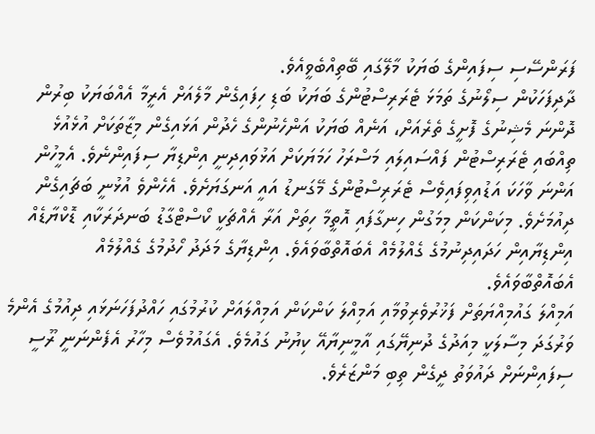ފަރަންސޭސި ސިފައިންގެ ބަޔަކު މާލޭގައި ބޭތިއްބެވީއެވެ.
ދާދިފަހަކުން ސިލޯނުގެ ތަމަޅަ ޓެރަރިސްޓުންގެ ބަޔަކު ބަޑި ހިފައިގެން މާލެއަށް އެރީމާ އެއްބަޔަކު ބިރުން ދޮންނަ މެޝިނުގެ ފޮށީގެ ތެރެއަށް، އަނެއް ބަޔަކު އަންހެނުންގެ ހެދުން އަޅައިގެން މިޒާތަކަށް އުޅެއުޅެ ތިއްބައި ޓެރަރިސްޓުން ފައްސައިލައި މަސްރަހު ހަމަޔަކަށް އަޅުވައިދިނީ އިންޑިޔާ ސިފައިންނެވެ. އެމީހުން އަންނަ ވާހަކަ އަޑުއިވިފައިވެސް ޓެރަރިސްޓުންގެ މޭގަނޑު އައީ އަނގަޔަށެވެ. އެހެންވެ އުޅުނީ ބަޗައިގެން ދިއުމަށެވެ. މިކަންކަން މިމަގުން ހިނގާފައި އޮތީމާ ހިތަށް އަރާ އެއްޗަކީ ކޯސްޓްގާޑު ބަނދަރަކާއި ޑޮކްޔާޑެއް އިންޑިޔާއިން ހަދައިދިނުމުގެ ގެއްލުމެއް އެބައޮތްބާވައެވެ. އިންޑިޔާގެ މަދަދު ހޯދުމުގެ ގެއްލުމެއް އެބައޮތްބާވައެވެ.
އަމިއްލަ ގައުމިއްޔަތަށް ފަޚުރުވެރިވުމާއި އަމިއްލަ ކަންކަން އަމިއްލައަށް ކުރުމުގައި ހައްދުފަހަނަޅައި ދިއުމުގެ އެންމެ ވަރުގަދަ މިސާލަކީ މިއަދުގެ ދުނިޔޭގައި އާމީނިޔާއޭ ކިޔުނު ގައުމެވެ. އެގައުމުވެސް މިހާރު އެފެންނަނީ ރޫސީ ސިފައިންނަށް ދައުވަތު ދީގެން ތިބި މަންޒަރެވެ.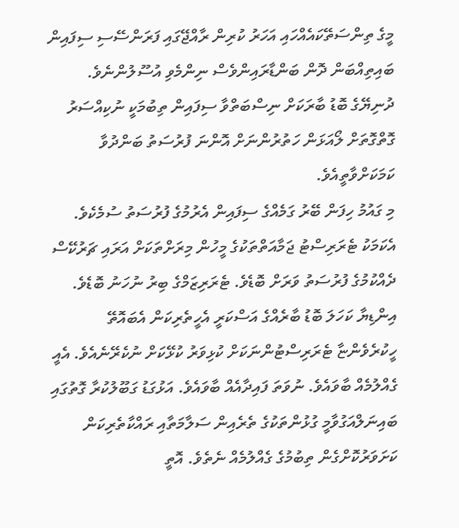މީގެ ތިންސަތޭކައެއްހައި އަހަރު ކުރިން ރާއްޖޭގައި ފަރަންސޭސި ސިފައިން ބައިތިއްބަން ދޮން ބަންޑާރައިންވެސް ނިންމެވި އުސޫލުންނެވެ. ދުނިޔޭގެ ބޮޑު ބާރަކަށް ނިސްބަތްވާ ސިފައިން ތިބުމަކީ ނުކިއްސަރު ގޮތްގޮތަށް ލޯއަޅަން ހަތުރުންނަށް އޮންނަ ފުރުސަތު ބަންދުވާ ކަމަކަށްވާތީއެވެ.
މި ގައުމު ހިފަން ބޭރު ގަމެއްގެ ސިފައިން އެރުމުގެ ފުރުސަތު ސުމެކެވެ. އެކަމަކު ޓެރަރިސްޓު ޖަމާއަތްތަކުގެ މީހުން މިރަށްތަކަށް އަރައި ޗަރުކޭސް ދެއްކުމުގެ ފުރުސަތު ވަރަށް ބޮޑެވެ. ޓެރަރިޒަމްގެ ބިރު ނުހަނު ބޮޑެވެ. އިންޑިޔާ ކަހަލަ ބޮޑު ބާރެއްގެ އަސްކަރީ އެހީތެރިކަން އެބައޮތޭ ހީކުރެވެންޏާ ޓެރަރިސްޓުންނަކަށް ކުޅިވަރު ކުޅޭކަށް ނުކެރޭނެއެވެ. އެއީ ގެއްލުމެއް ބާވައެވެ. ނުވަތަ ފައިދާއެއް ބާވައެވެ. އަޅުގަޑު ގަބޫލުކުރާ ގޮތުގައި ބައިނަލްއަގުވާމީ ގުޅުންތަކުގެ ތެރެއިން ސަލާމަތާއި ރައްކާތެރިކަން ކަށަވަރުކޮށްގެން ތިބުމުގެ ގެއްލުމެއް ނެތެވެ. އޮތީ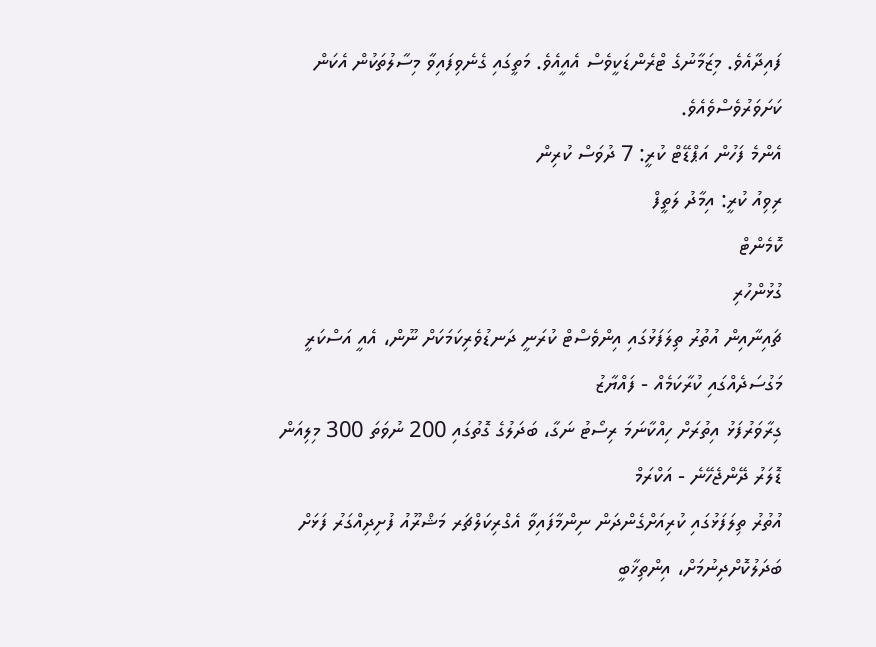ފައިދާއެވެ. މިޒަމާނުގެ ޓްރެންޑަކީވެސް އެއީއެވެ. މަތީގައި ގެނެވިފައިވާ މިސާލުތަކުން އެކަން ކަށަވަރުވެސްވެއެވެ.
އެންމެ ފަހުން އަޕްޑޭޓް ކުރީ: 7 ދުވަސް ކުރިން
ރިވިއު ކުރީ: އިމާދު ލަތީފް
ކޮމެންޓް
ގުޅުންހުރި
ޗައިނާއިން އުތުރު ތިލަފަޅުގައި އިންވެސްޓް ކުރަނީ ދަނޑުވެރިކަމަކަށް ނޫން، އެއީ އަސްކަރީ މަގުސަދެއްގައި ކުރާކަމެއް - ފައްޔާޒު
ގިރާވަރުފަޅު އިތުރަށް ހިއްކާނަމަ ރިސޯޓު ނަގާ، ބަދަލުގެ ގޮތުގައި 200 ނުވަތަ 300 މިލިއަން ޑޮލަރު ދޭންޖެހޭނެ - އަކްރަމް
އުތުރު ތިލަފަޅުގައި ކުރިއަށްގެންދަން ނިންމާފައިވާ އެގްރިކަލްޗަރ މަޝްރޫއު ފުށިދިއްގަރު ފަޅަށް ބަދަލުކޮށްދިނުމަށް، އިންތިޚާބީ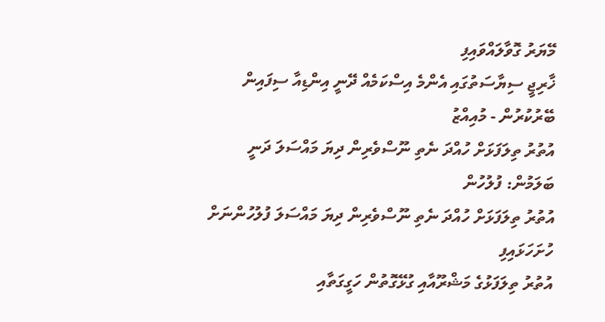މޭޔަރު ގޮވާލައްވައިފި
ޚާރިޖީ ސިޔާސަތުގައި އެންމެ އިސްކަމެއް ދޭނީ އިންޑިއާ ސިފައިން ބޭރުކުރުން - މުއިއްޒު
އުތުރު ތިލަފަޅަށް ހުއްދަ ނެތި ނޫސްވެރިން ދިޔަ މައްސަލަ ދަނީ ބަލަމުން: ފުލުހުން
އުތުރު ތިލަފަޅަށް ހުއްދަ ނެތި ނޫސްވެރިން ދިޔަ މައްސަލަ ފުލުހުންނަށް ހުށަހަޅައިފި
އުތުރު ތިލަފަޅުގެ މަޝްރޫއާއި ގުޅޭގޮތުން ހަގީގަތާއި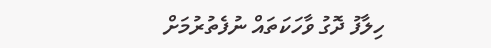ހިލާފު ދޮގު ވާހަކަތައް ނުފެތުރުމަށް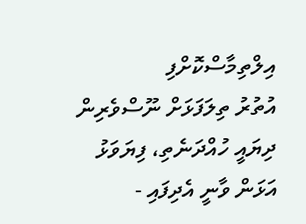އިލްތިމާސްކޮށްފި
އުތުރު ތިލަފަޅަށް ނޫސްވެރިން ދިޔައީ ހުއްދަނެތި، ފިޔަވަޅު އަޅަން ވާނީ އެދިފައި -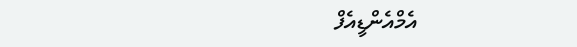އެމްއެންޑީއެފް